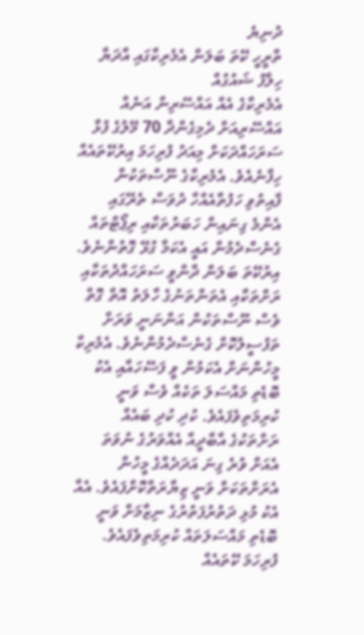ދުނިޔެ
ތާރީހީ ކޭތަ ބަލަން އެމެރިކާގައި އާދަޔާ ހިލާފު ޝައުގުއް
އެމެރިކާގެ އެއް އައްސޭރިން އަނެއް އައްސޭރިއަށް ދެމިގެންދާ 70 މޭލުގެ ފުޅާ ސަރަހައްދަކަށް މިއަދު ފުރިހަމަ އިރުކޭތައެއް ހިފާނެއެވެ. އެމެރިކާގެ ނޫސްތަކުން ފާއިތުވި ހަފުތާއެއްހާ ދުވަސް ތެރޭގައި އެންމެ ގިނައިން ހަބަރުތަކާއި ރިޕޯޓްތައް ގެނެސްދެމުން އައީ އެކަމާ ގުޅޭ ގޮތުންނެވެ.
އިރުކޭތަ ބަލަން ދާންވީ ސަރަހައްދުތަކާއި ރަށްތަކާއި އެތަންތަނުގެ ހާލަތު އޮތް ގޮތް ވެސް ނޫސްތަކުން އަންނަނީ ވަރަށް ތަފުސީލުކޮށް ގެނެސްދެމުންނެވެ. އެމެރިކާ މީހުންނަށް އެކަމުން ވީ ފަސޭހައާއި އެކު ބޮޑެތި މައްސަލަ ތަކެއް ވެސް ވަނީ ކުރިމަތިވެފައެވެ. ކުދި ކުދި ބައެއް ރަށްތަކުގެ އާބާދީއާ އެއްވަރުގެ ނުވަތަ އެއަށް ވުރެ ގިނަ އަދަދެއްގެ މީހުން އެރަށްތަކަށް ވަނީ ޒިޔާރަތްކޮށްފައެވެ. އެއާ އެކު މުޅި ދަތުރުފަތުރުގެ ނިޒާމަށް ވަނީ ބޮޑެތި މައްސަލަތައް ކުރިމަތިވެފައެވެ.
ފުރިހަމަ ކޭތައެއް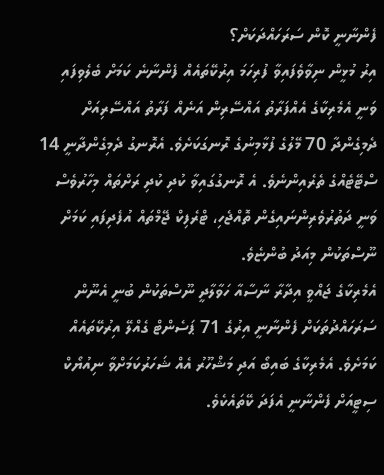ފެންނާނީ ކޮން ސަރަހައްދަކަށް؟
އިރު މުޅީން ނިވާވެފައިވާ ފުރިހަމަ އިރުކޭތައެއް ފެންނާނެ ކަމަށް ބެލެވިފައި ވަނީ އެމެރިކާގެ އެއްފަރާތު އައްސޭރިން އަނެއް ފަރާތު އައްސޭރިއަށް ދެމިގެންދާ 70 މޭލުގެ ފުޅާމިނުގެ ރޮނގަކަށެވެ. އެރޮނގު ދެމިގެންދާނީ 14 ސްޓޭޓެއްގެ ތެރެއިންނެވެ. އެ ރޮނގުގައިވާ ކުދި ކުދި ރަށްތައް މިހާރުވެސް ވަނީ ދަތުރުވެރިންނައިގެން ތޮއްޖެހި، ޓްރެފިކް ޖޭމްތައް އުފެދިފައި ކަމަށް ނޫސްތަކުން މިއަދު ބުންޏެވެ.
އެމެރިކާގެ ޖައްވީ އިދާރާ ނާސާއާ ހަވާލާދީ ނޫސްތަކުން ބުނީ އެނޫން ސަރަހައްދުތަކަށް ފެންނާނީ އިރުގެ 71 ޕަސެންޓް ގެއްލޭ އިރުކޭތައެއް ކަމަށެވެ. އެމެރިކާގެ ބައިބޯ އަދި މަޝްހޫރު އެއް ޝަހަރުކަމަށްވާ ނިއުޔޯކް ސިޓީއަށް ފެންނާނީ އެފަދަ ކޭތައެކެވެ.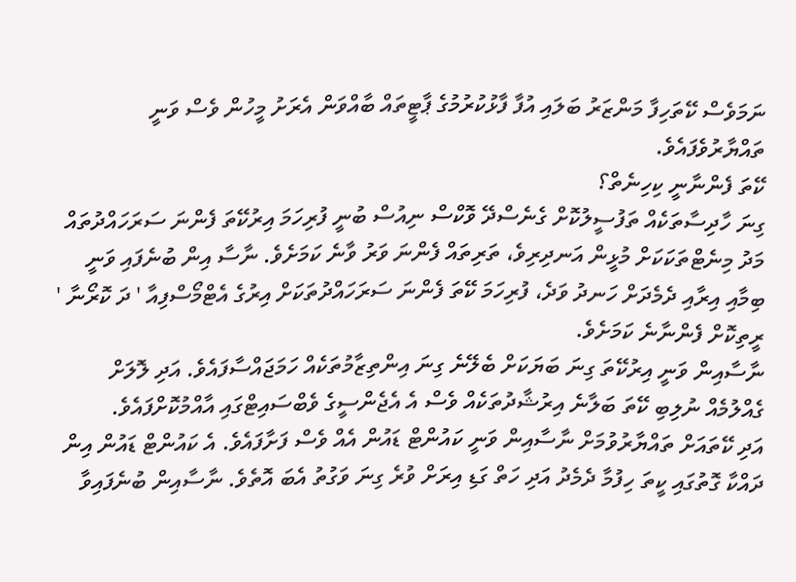ނަމަވެސް ކޭތަހިފާ މަންޒަރު ބަލައި އުފާ ފާޅުކުރުމުގެ ޕާޓީތައް ބާއްވަން އެރަށު މީހުން ވެސް ވަނީ ތައްޔާރުވެފައެވެ.
ކޭތަ ފެންނާނީ ކިހިނެތް؟
ގިނަ ހާދިސާތަކެއް ތަފުސީލުކޮށް ގެނެސްދޭ ވޮކްސް ނިއުސް ބުނީ ފުރިހަމަ އިރުކޭތަ ފެންނަ ސަރަހައްދުތައް މަދު މިނެޓްތަކަކަށް މުޅީން އަނދިރިވެ، ތަރިތައް ފެންނަ ވަރު ވާނެ ކަމަށެވެ. ނާސާ އިން ބުނެފައި ވަނީ ބިމާއި އިރާއި ދެމެދަށް ހަނދު ވަދެ، ފުރިހަމަ ކޭތަ ފެންނަ ސަރަހައްދުތަކަށް އިރުގެ އެޓްމޯސްފިއާ ' ދަ ކޮރޯނާ ' ރީތިކޮށް ފެންނާނެ ކަމަށެވެ.
ނާސާއިން ވަނީ އިރުކޭތަ ގިނަ ބަޔަކަށް ބެލޭނެ ގިނަ އިންތިޒާމުތަކެއް ހަމަޖައްސާފައެވެ. އަދި ލޮލަށް ގެއްލުމެއް ނުލިބި ކޭތަ ބަލާނެ އިރުޝާދުތަކެއް ވެސް އެ އެޖެންސީގެ ވެބްސައިޓްގައި އާއްމުކޮށްފައެވެ.
އަދި ކޭތައަށް ތައްޔާރުވުމަށް ނާސާއިން ވަނީ ކައުންޓް ޑައުން އެއް ވެސް ފަށާފައެވެ. އެ ކައުންޓް ޑައުން އިން ދައްކާ ގޮތުގައި ކީތަ ހިފުމާ ދެމެދު އަދި ހަތް ގަޑި އިރަށް ވުރެ ގިނަ ވަގުތު އެބަ އޮތެވެ. ނާސާއިން ބުނެފައިވާ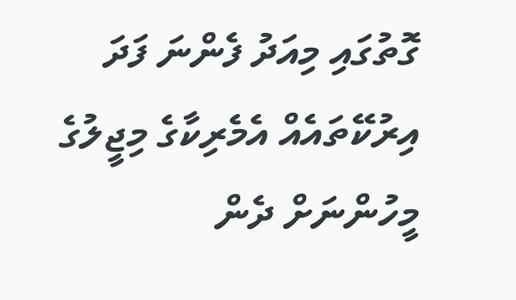ގޮތުގައި މިއަދު ފެންނަ ފަދަ އިރުކޭތައެއް އެމެރިކާގެ މިޖީލުގެ މީހުންނަށް ދެން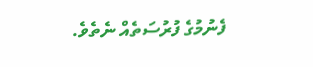ފެނުމުގެ ފުރުސަތެއް ނެތެވެ.